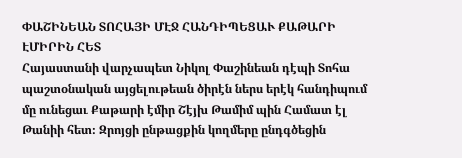ՓԱՇԻՆԵԱՆ ՏՈՀԱՅԻ ՄԷՋ ՀԱՆԴԻՊԵՑԱՒ ՔԱԹԱՐԻ ԷՄԻՐԻՆ ՀԵՏ
Հայաստանի վարչապետ Նիկոլ Փաշինեան դէպի Տոհա պաշտօնական այցելութեան ծիրէն ներս երէկ հանդիպում մը ունեցաւ Քաթարի էմիր Շէյխ Թամիմ պին Համատ էլ Թանիի հետ։ Զրոյցի ընթացքին կողմերը ընդգծեցին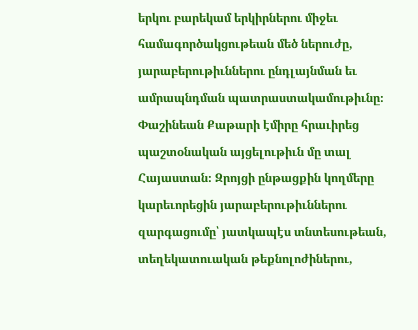երկու բարեկամ երկիրներու միջեւ համագործակցութեան մեծ ներուժը, յարաբերութիւններու ընդլայնման եւ ամրապնդման պատրաստակամութիւնը։ Փաշինեան Քաթարի էմիրը հրաւիրեց պաշտօնական այցելութիւն մը տալ Հայաստան։ Զրոյցի ընթացքին կողմերը կարեւորեցին յարաբերութիւններու զարգացումը՝ յատկապէս տնտեսութեան, տեղեկատուական թեքնոլոժիներու,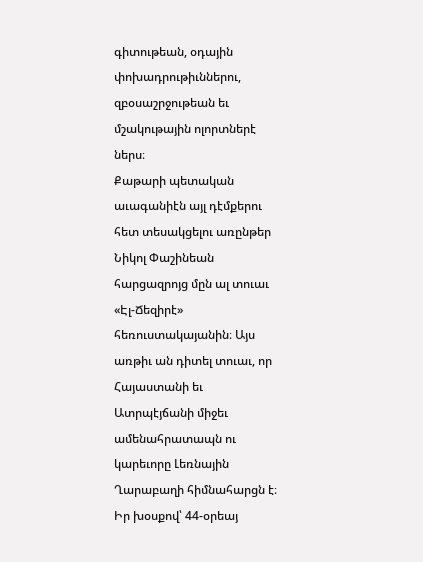գիտութեան, օդային փոխադրութիւններու, զբօսաշրջութեան եւ մշակութային ոլորտներէ ներս։
Քաթարի պետական աւագանիէն այլ դէմքերու հետ տեսակցելու առընթեր Նիկոլ Փաշինեան հարցազրոյց մըն ալ տուաւ «Էլ-Ճեզիրէ» հեռուստակայանին։ Այս առթիւ ան դիտել տուաւ, որ Հայաստանի եւ Ատրպէյճանի միջեւ ամենահրատապն ու կարեւորը Լեռնային Ղարաբաղի հիմնահարցն է։ Իր խօսքով՝ 44-օրեայ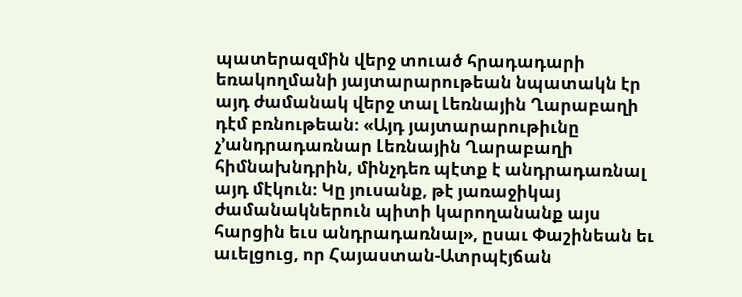պատերազմին վերջ տուած հրադադարի եռակողմանի յայտարարութեան նպատակն էր այդ ժամանակ վերջ տալ Լեռնային Ղարաբաղի դէմ բռնութեան։ «Այդ յայտարարութիւնը չ՚անդրադառնար Լեռնային Ղարաբաղի հիմնախնդրին, մինչդեռ պէտք է անդրադառնալ այդ մէկուն։ Կը յուսանք, թէ յառաջիկայ ժամանակներուն պիտի կարողանանք այս հարցին եւս անդրադառնալ», ըսաւ Փաշինեան եւ աւելցուց, որ Հայաստան-Ատրպէյճան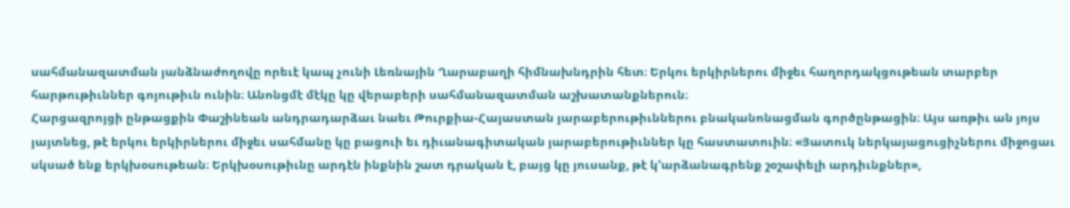սահմանազատման յանձնաժողովը որեւէ կապ չունի Լեռնային Ղարաբաղի հիմնախնդրին հետ։ Երկու երկիրներու միջեւ հաղորդակցութեան տարբեր հարթութիւններ գոյութիւն ունին։ Անոնցմէ մէկը կը վերաբերի սահմանազատման աշխատանքներուն։
Հարցազրոյցի ընթացքին Փաշինեան անդրադարձաւ նաեւ Թուրքիա-Հայաստան յարաբերութիւններու բնականոնացման գործընթացին։ Այս առթիւ ան յոյս յայտնեց, թէ երկու երկիրներու միջեւ սահմանը կը բացուի եւ դիւանագիտական յարաբերութիւններ կը հաստատուին։ «Յատուկ ներկայացուցիչներու միջոցաւ սկսած ենք երկխօսութեան։ Երկխօսութիւնը արդէն ինքնին շատ դրական է, բայց կը յուսանք, թէ կ՚արձանագրենք շօշափելի արդիւնքներ»,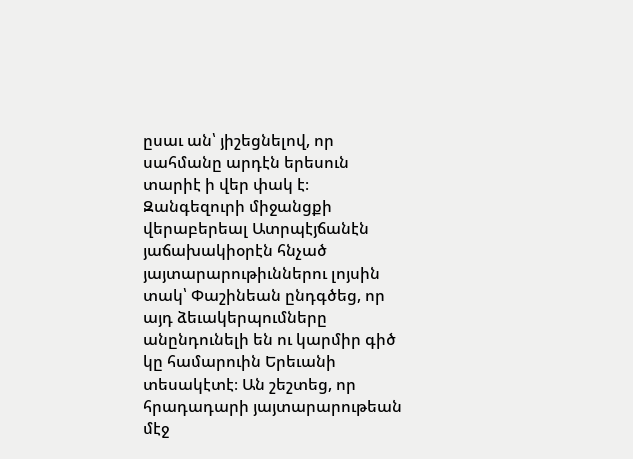ըսաւ ան՝ յիշեցնելով, որ սահմանը արդէն երեսուն տարիէ ի վեր փակ է։
Զանգեզուրի միջանցքի վերաբերեալ Ատրպէյճանէն յաճախակիօրէն հնչած յայտարարութիւններու լոյսին տակ՝ Փաշինեան ընդգծեց, որ այդ ձեւակերպումները անընդունելի են ու կարմիր գիծ կը համարուին Երեւանի տեսակէտէ։ Ան շեշտեց, որ հրադադարի յայտարարութեան մէջ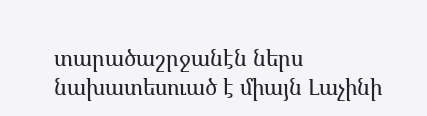տարածաշրջանէն ներս նախատեսուած է միայն Լաչինի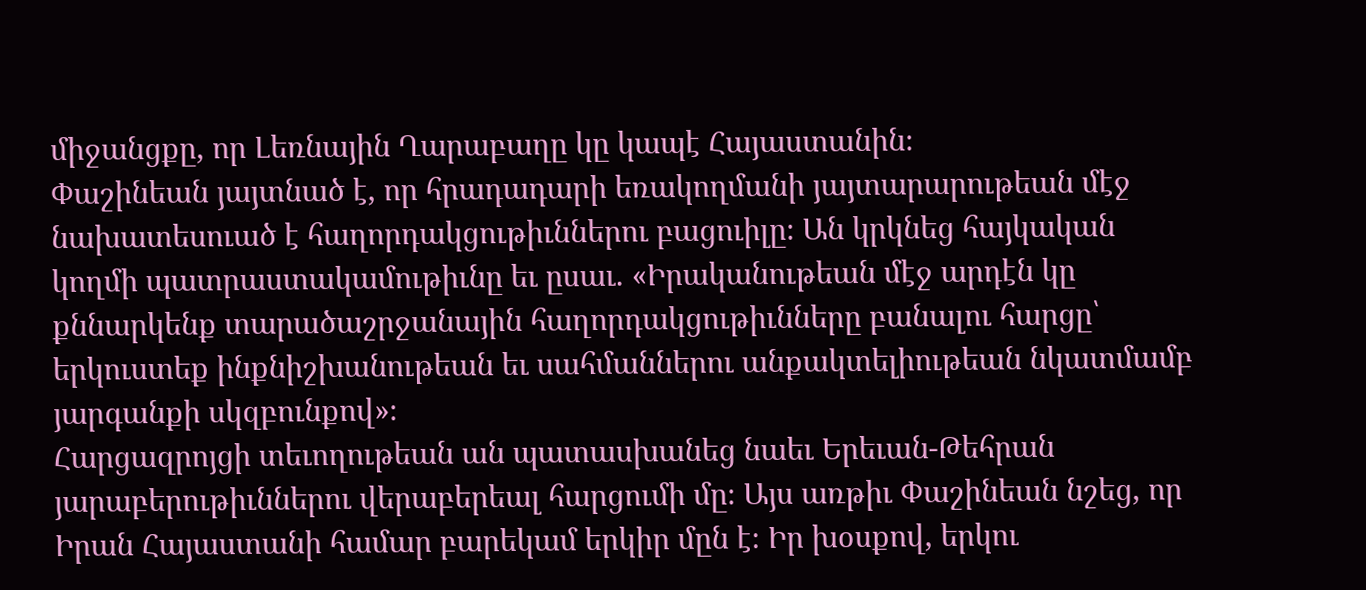միջանցքը, որ Լեռնային Ղարաբաղը կը կապէ Հայաստանին։
Փաշինեան յայտնած է, որ հրադադարի եռակողմանի յայտարարութեան մէջ նախատեսուած է հաղորդակցութիւններու բացուիլը։ Ան կրկնեց հայկական կողմի պատրաստակամութիւնը եւ ըսաւ. «Իրականութեան մէջ արդէն կը քննարկենք տարածաշրջանային հաղորդակցութիւնները բանալու հարցը՝ երկուստեք ինքնիշխանութեան եւ սահմաններու անքակտելիութեան նկատմամբ յարգանքի սկզբունքով»։
Հարցազրոյցի տեւողութեան ան պատասխանեց նաեւ Երեւան-Թեհրան յարաբերութիւններու վերաբերեալ հարցումի մը։ Այս առթիւ Փաշինեան նշեց, որ Իրան Հայաստանի համար բարեկամ երկիր մըն է։ Իր խօսքով, երկու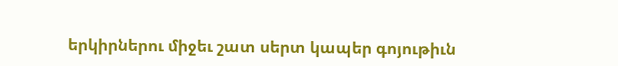երկիրներու միջեւ շատ սերտ կապեր գոյութիւն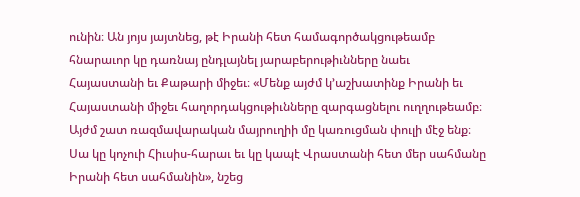ունին։ Ան յոյս յայտնեց, թէ Իրանի հետ համագործակցութեամբ հնարաւոր կը դառնայ ընդլայնել յարաբերութիւնները նաեւ Հայաստանի եւ Քաթարի միջեւ։ «Մենք այժմ կ՚աշխատինք Իրանի եւ Հայաստանի միջեւ հաղորդակցութիւնները զարգացնելու ուղղութեամբ։ Այժմ շատ ռազմավարական մայրուղիի մը կառուցման փուլի մէջ ենք։ Սա կը կոչուի Հիւսիս-հարաւ եւ կը կապէ Վրաստանի հետ մեր սահմանը Իրանի հետ սահմանին», նշեց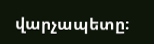վարչապետը։